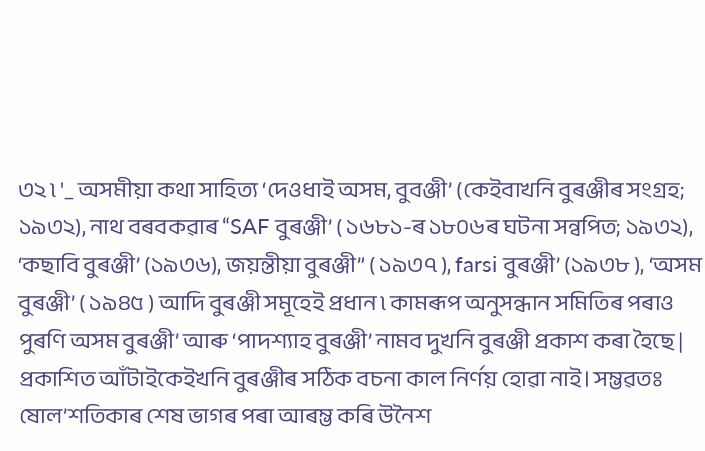৩২ ৷ '_ অসমীয়া কথা সাহিত্য ‘দেওধাই অসম, বুবঞ্জী’ (কেইবাখনি বুৰঞ্জীৰ সংগ্রহ; ১৯৩২), নাথ বৰবকৱাৰ “SAF বুৰঞ্জী’ ( ১৬৮১-ৰ ১৮০৬ৰ ঘটনা সন্বপিত; ১৯৩২), ‘কছাবি বুৰঞ্জী’ (১৯৩৬), জয়ন্তীয়া বুৰঞ্জী” ( ১৯৩৭ ), farsi বুৰঞ্জী’ (১৯৩৮ ), ‘অসম বুৰঞ্জী’ ( ১৯৪৫ ) আদি বুৰঞ্জী সমূহেই প্ৰধান ৷ কামৰূপ অনুসন্ধান সমিতিৰ পৰাও পুৰণি অসম বুৰঞ্জী’ আৰু ‘পাদশ্যাহ বুৰঞ্জী’ নামব দুখনি বুৰঞ্জী প্রকাশ কৰা হৈছে |
প্রকাশিত আঁটাইকেইখনি বুৰঞ্জীৰ সঠিক বচনা কাল নিৰ্ণয় হোৱা নাই। সম্ভৱতঃ ষোল’শতিকাৰ শেষ ভাগৰ পৰা আৰম্ভ কৰি উনৈশ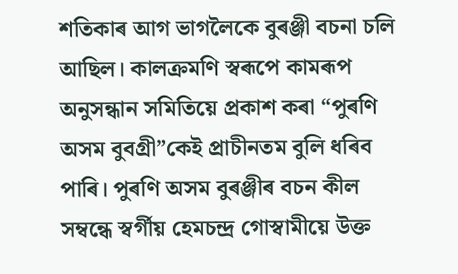শতিকাৰ আগ ভাগলৈকে বুৰঞ্জী বচনা চলি আছিল। কালক্ৰমণি স্বৰূপে কামৰূপ অনুসন্ধান সমিতিয়ে প্রকাশ কৰা “পুৰণি অসম বুবগ্রী”কেই প্রাচীনতম বুলি ধৰিব পাৰি। পুৰণি অসম বুৰঞ্জীৰ বচন কীল সম্বন্ধে স্বৰ্গীয় হেমচন্দ্ৰ গোস্বামীয়ে উক্ত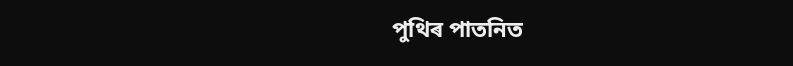পুথিৰ পাতনিত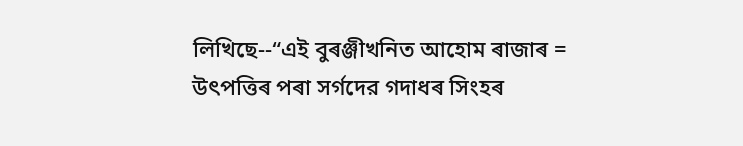লিখিছে--“এই বুৰঞ্জীখনিত আহোম ৰাজাৰ =
উৎপত্তিৰ পৰা সর্গদের গদাধৰ সিংহৰ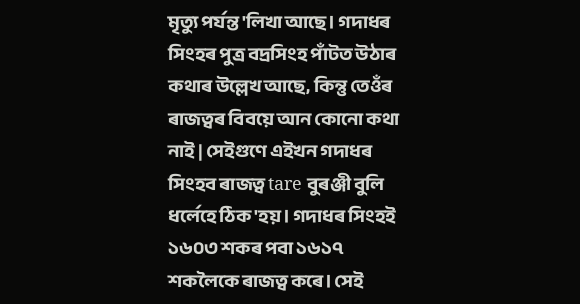মৃত্যু পর্যন্ত 'লিখা আছে। গদাধৰ সিংহৰ পুত্র বদ্রসিংহ পাঁটত উঠাৰ কথাৰ উল্লেখ আছে, কিন্তু তেওঁৰ ৰাজত্বৰ বিবয়ে আন কোনো কথা নাই | সেইগুণে এইখন গদাধৰ সিংহব ৰাজত্ব tare বুৰঞ্জী বুলি ধৰ্লেহে ঠিক 'হয়। গদাধৰ সিংহই ১৬০৩ শকৰ পবা ১৬১৭ শকলৈকে ৰাজত্ব কৰে। সেই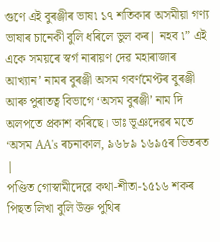গুণে এই বুৰঞ্জীৰ ভাষ৷ ১৭ শতিকাৰ অসমীয়া গণ্য ভাষাৰ চানেকী বুলি ধৰিলে ভুল কৰ| নহব ৷” এই একে সময়ৰে স্বৰ্গ নাৰায়ণ দেৱ মহাৰাজাৰ আখ্যান’ নামৰ বুৰঞ্জী অসম গবর্ণমেপ্টৰ বুৰঞ্জী আৰু পুৰাতত্ব বিভাগে ‘অসম বুৰঞ্জী’ নাম দি অলপতে প্রকাশ কৰিছে। ডাঃ ভূঞদেৱৰ মতে ‘অসম AA's ৰচনাকাল, ৯৬৮৯ ১৬৯৫ৰ ভিতৰত |
পণ্ডিত গোস্বামীদেৱে কথা-শীতা-১৫১৬ শকৰ পিছত লিখা বুলি উক্ত পুথিৰ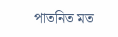পাতনিত মত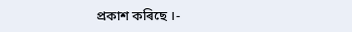প্রকাশ কৰিছে ।-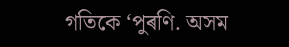গতিকে ‘পুৰণি. অসম